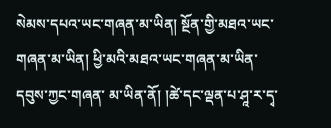སེམས་དཔའ་ཡང་གཞན་མ་ཡིན། སྔོན་གྱི་མཐའ་ཡང་གཞན་མ་ཡིན། ཕྱི་མའི་མཐའ་ཡང་གཞན་མ་ཡིན་དབུས་ཀྱང་གཞན་ མ་ཡིན་ནོ། །ཚེ་དང་ལྡན་པ་ཤཱ་ར་དྭ་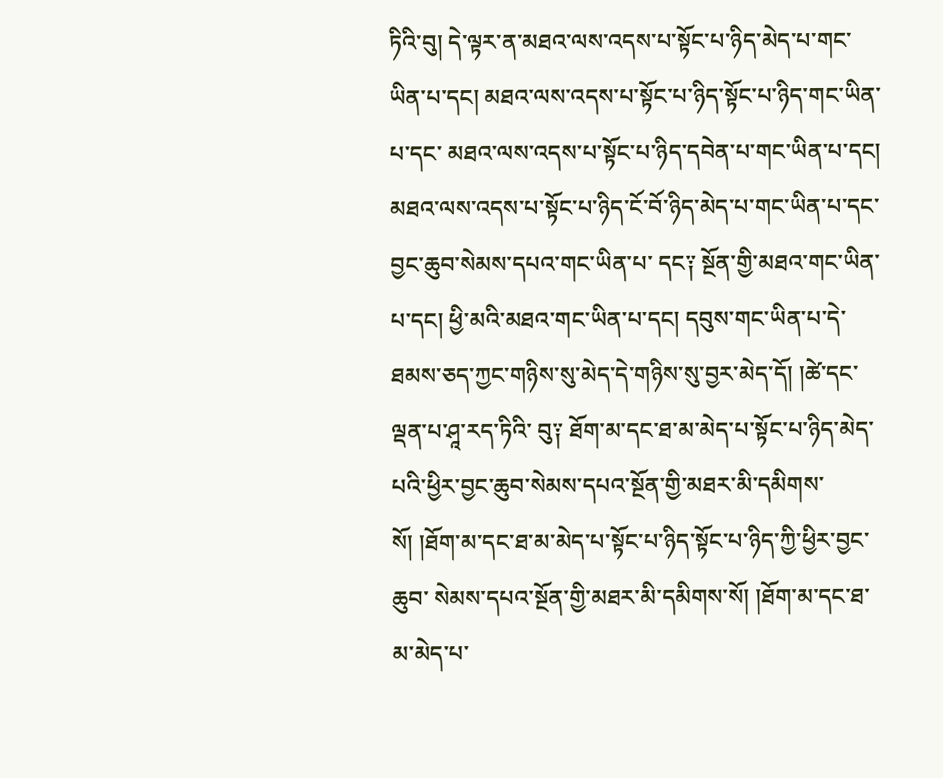ཏིའི་བུ། དེ་ལྟར་ན་མཐའ་ལས་འདས་པ་སྟོང་པ་ཉིད་མེད་པ་གང་ཡིན་པ་དང། མཐའ་ལས་འདས་པ་སྟོང་པ་ཉིད་སྟོང་པ་ཉིད་གང་ཡིན་པ་དང་ མཐའ་ལས་འདས་པ་སྟོང་པ་ཉིད་དབེན་པ་གང་ཡིན་པ་དང། མཐའ་ལས་འདས་པ་སྟོང་པ་ཉིད་ངོ་བོ་ཉིད་མེད་པ་གང་ཡིན་པ་དང་བྱང་ཆུབ་སེམས་དཔའ་གང་ཡིན་པ་ དང༑ སྔོན་གྱི་མཐའ་གང་ཡིན་པ་དང། ཕྱི་མའི་མཐའ་གང་ཡིན་པ་དང། དབུས་གང་ཡིན་པ་དེ་ཐམས་ཅད་ཀྱང་གཉིས་སུ་མེད་དེ་གཉིས་སུ་བྱར་མེད་དོ། །ཚེ་དང་ལྡན་པ་ཤཱ་རད་ཏིའི་ བུ༑ ཐོག་མ་དང་ཐ་མ་མེད་པ་སྟོང་པ་ཉིད་མེད་པའི་ཕྱིར་བྱང་ཆུབ་སེམས་དཔའ་སྔོན་གྱི་མཐར་མི་དམིགས་སོ། །ཐོག་མ་དང་ཐ་མ་མེད་པ་སྟོང་པ་ཉིད་སྟོང་པ་ཉིད་ཀྱི་ཕྱིར་བྱང་ཆུབ་ སེམས་དཔའ་སྔོན་གྱི་མཐར་མི་དམིགས་སོ། །ཐོག་མ་དང་ཐ་མ་མེད་པ་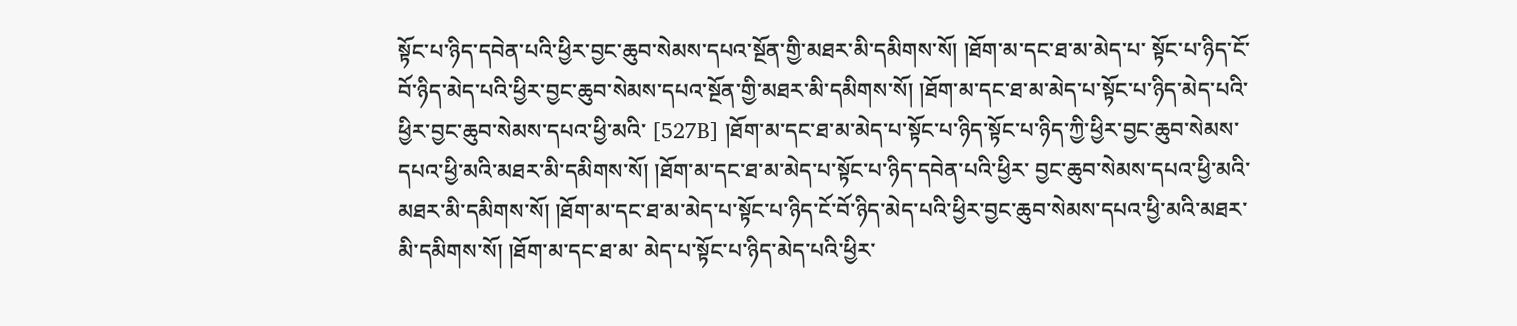སྟོང་པ་ཉིད་དབེན་པའི་ཕྱིར་བྱང་ཆུབ་སེམས་དཔའ་སྔོན་གྱི་མཐར་མི་དམིགས་སོ། །ཐོག་མ་དང་ཐ་མ་མེད་པ་ སྟོང་པ་ཉིད་ངོ་བོ་ཉིད་མེད་པའི་ཕྱིར་བྱང་ཆུབ་སེམས་དཔའ་སྔོན་གྱི་མཐར་མི་དམིགས་སོ། །ཐོག་མ་དང་ཐ་མ་མེད་པ་སྟོང་པ་ཉིད་མེད་པའི་ཕྱིར་བྱང་ཆུབ་སེམས་དཔའ་ཕྱི་མའི་ [527B] །ཐོག་མ་དང་ཐ་མ་མེད་པ་སྟོང་པ་ཉིད་སྟོང་པ་ཉིད་ཀྱི་ཕྱིར་བྱང་ཆུབ་སེམས་དཔའ་ཕྱི་མའི་མཐར་མི་དམིགས་སོ། །ཐོག་མ་དང་ཐ་མ་མེད་པ་སྟོང་པ་ཉིད་དབེན་པའི་ཕྱིར་ བྱང་ཆུབ་སེམས་དཔའ་ཕྱི་མའི་མཐར་མི་དམིགས་སོ། །ཐོག་མ་དང་ཐ་མ་མེད་པ་སྟོང་པ་ཉིད་ངོ་བོ་ཉིད་མེད་པའི་ཕྱིར་བྱང་ཆུབ་སེམས་དཔའ་ཕྱི་མའི་མཐར་མི་དམིགས་སོ། །ཐོག་མ་དང་ཐ་མ་ མེད་པ་སྟོང་པ་ཉིད་མེད་པའི་ཕྱིར་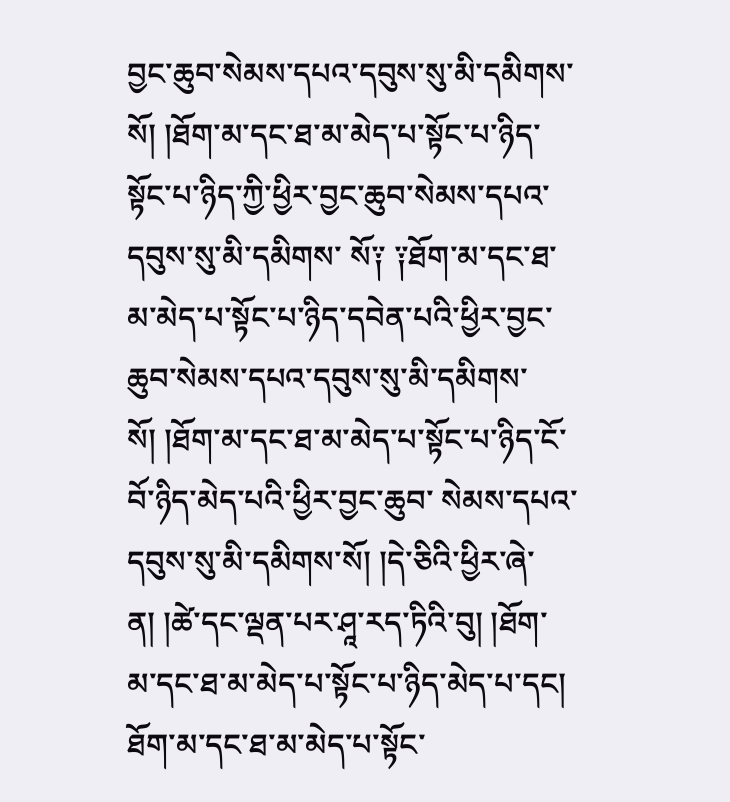བྱང་ཆུབ་སེམས་དཔའ་དབུས་སུ་མི་དམིགས་སོ། །ཐོག་མ་དང་ཐ་མ་མེད་པ་སྟོང་པ་ཉིད་སྟོང་པ་ཉིད་ཀྱི་ཕྱིར་བྱང་ཆུབ་སེམས་དཔའ་དབུས་སུ་མི་དམིགས་ སོ༑ ༑ཐོག་མ་དང་ཐ་མ་མེད་པ་སྟོང་པ་ཉིད་དབེན་པའི་ཕྱིར་བྱང་ཆུབ་སེམས་དཔའ་དབུས་སུ་མི་དམིགས་སོ། །ཐོག་མ་དང་ཐ་མ་མེད་པ་སྟོང་པ་ཉིད་ངོ་བོ་ཉིད་མེད་པའི་ཕྱིར་བྱང་ཆུབ་ སེམས་དཔའ་དབུས་སུ་མི་དམིགས་སོ། །དེ་ཅིའི་ཕྱིར་ཞེ་ན། །ཚེ་དང་ལྡན་པར་ཤཱ་རད་ཏིའི་བུ། །ཐོག་མ་དང་ཐ་མ་མེད་པ་སྟོང་པ་ཉིད་མེད་པ་དང། ཐོག་མ་དང་ཐ་མ་མེད་པ་སྟོང་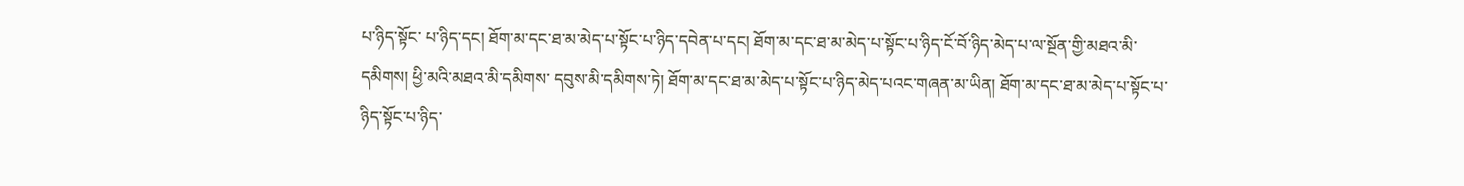པ་ཉིད་སྟོང་ པ་ཉིད་དང། ཐོག་མ་དང་ཐ་མ་མེད་པ་སྟོང་པ་ཉིད་དབེན་པ་དང། ཐོག་མ་དང་ཐ་མ་མེད་པ་སྟོང་པ་ཉིད་ངོ་བོ་ཉིད་མེད་པ་ལ་སྔོན་གྱི་མཐའ་མི་དམིགས། ཕྱི་མའི་མཐའ་མི་དམིགས་ དབུས་མི་དམིགས་ཏེ། ཐོག་མ་དང་ཐ་མ་མེད་པ་སྟོང་པ་ཉིད་མེད་པའང་གཞན་མ་ཡིན། ཐོག་མ་དང་ཐ་མ་མེད་པ་སྟོང་པ་ཉིད་སྟོང་པ་ཉིད་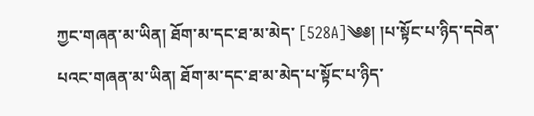ཀྱང་གཞན་མ་ཡིན། ཐོག་མ་དང་ཐ་མ་མེད་ [528A]༄༅། །པ་སྟོང་པ་ཉིད་དབེན་པའང་གཞན་མ་ཡིན། ཐོག་མ་དང་ཐ་མ་མེད་པ་སྟོང་པ་ཉིད་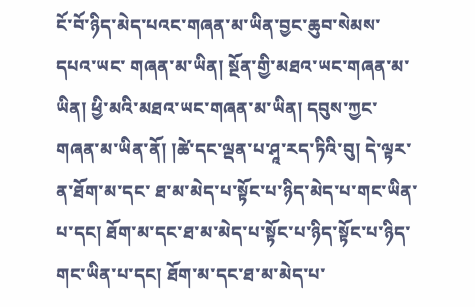ངོ་བོ་ཉིད་མེད་པའང་གཞན་མ་ཡིན་བྱང་ཆུབ་སེམས་དཔའ་ཡང་ གཞན་མ་ཡིན། སྔོན་གྱི་མཐའ་ཡང་གཞན་མ་ཡིན། ཕྱི་མའི་མཐའ་ཡང་གཞན་མ་ཡིན། དབུས་ཀྱང་གཞན་མ་ཡིན་ནོ། །ཚེ་དང་ལྡན་པ་ཤཱ་རད་ཏིའི་བུ། དེ་ལྟར་ན་ཐོག་མ་དང་ ཐ་མ་མེད་པ་སྟོང་པ་ཉིད་མེད་པ་གང་ཡིན་པ་དང། ཐོག་མ་དང་ཐ་མ་མེད་པ་སྟོང་པ་ཉིད་སྟོང་པ་ཉིད་གང་ཡིན་པ་དང། ཐོག་མ་དང་ཐ་མ་མེད་པ་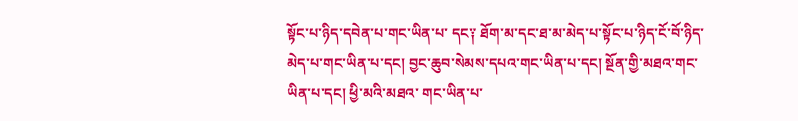སྟོང་པ་ཉིད་དབེན་པ་གང་ཡིན་པ་ དང༑ ཐོག་མ་དང་ཐ་མ་མེད་པ་སྟོང་པ་ཉིད་ངོ་བོ་ཉིད་མེད་པ་གང་ཡིན་པ་དང། བྱང་ཆུབ་སེམས་དཔའ་གང་ཡིན་པ་དང། སྔོན་གྱི་མཐའ་གང་ཡིན་པ་དང། ཕྱི་མའི་མཐའ་ གང་ཡིན་པ་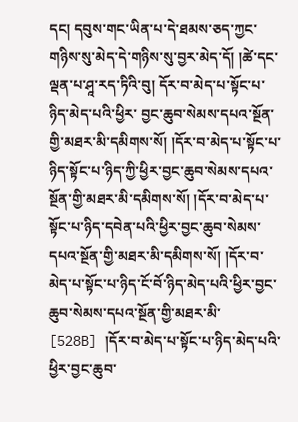དང། དབུས་གང་ཡིན་པ་དེ་ཐམས་ཅད་ཀྱང་གཉིས་སུ་མེད་དེ་གཉིས་སུ་བྱར་མེད་དོ། །ཚེ་དང་ལྡན་པ་ཤཱ་རད་ཏིའི་བུ། དོར་བ་མེད་པ་སྟོང་པ་ཉིད་མེད་པའི་ཕྱིར་ བྱང་ཆུབ་སེམས་དཔའ་སྔོན་གྱི་མཐར་མི་དམིགས་སོ། །དོར་བ་མེད་པ་སྟོང་པ་ཉིད་སྟོང་པ་ཉིད་ཀྱི་ཕྱིར་བྱང་ཆུབ་སེམས་དཔའ་སྔོན་གྱི་མཐར་མི་དམིགས་སོ། །དོར་བ་མེད་པ་ སྟོང་པ་ཉིད་དབེན་པའི་ཕྱིར་བྱང་ཆུབ་སེམས་དཔའ་སྔོན་གྱི་མཐར་མི་དམིགས་སོ། །དོར་བ་མེད་པ་སྟོང་པ་ཉིད་ངོ་བོ་ཉིད་མེད་པའི་ཕྱིར་བྱང་ཆུབ་སེམས་དཔའ་སྔོན་གྱི་མཐར་མི་ [528B] །དོར་བ་མེད་པ་སྟོང་པ་ཉིད་མེད་པའི་ཕྱིར་བྱང་ཆུབ་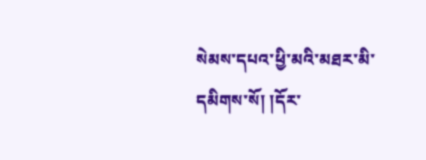སེམས་དཔའ་ཕྱི་མའི་མཐར་མི་དམིགས་སོ། །དོར་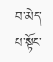བ་མེད་པ་སྟོང་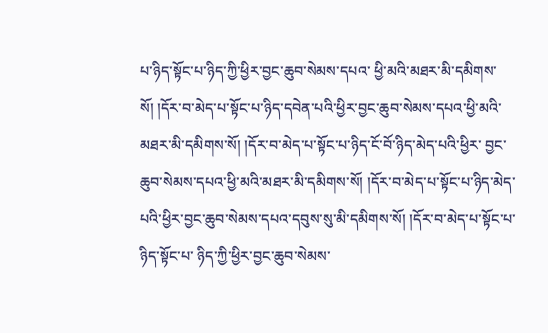པ་ཉིད་སྟོང་པ་ཉིད་ཀྱི་ཕྱིར་བྱང་ཆུབ་སེམས་དཔའ་ ཕྱི་མའི་མཐར་མི་དམིགས་སོ། །དོར་བ་མེད་པ་སྟོང་པ་ཉིད་དབེན་པའི་ཕྱིར་བྱང་ཆུབ་སེམས་དཔའ་ཕྱི་མའི་མཐར་མི་དམིགས་སོ། །དོར་བ་མེད་པ་སྟོང་པ་ཉིད་ངོ་བོ་ཉིད་མེད་པའི་ཕྱིར་ བྱང་ཆུབ་སེམས་དཔའ་ཕྱི་མའི་མཐར་མི་དམིགས་སོ། །དོར་བ་མེད་པ་སྟོང་པ་ཉིད་མེད་པའི་ཕྱིར་བྱང་ཆུབ་སེམས་དཔའ་དབུས་སུ་མི་དམིགས་སོ། །དོར་བ་མེད་པ་སྟོང་པ་ཉིད་སྟོང་པ་ ཉིད་ཀྱི་ཕྱིར་བྱང་ཆུབ་སེམས་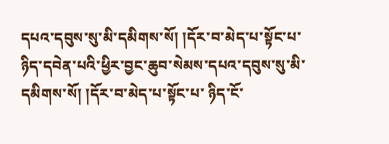དཔའ་དབུས་སུ་མི་དམིགས་སོ། །དོར་བ་མེད་པ་སྟོང་པ་ཉིད་དབེན་པའི་ཕྱིར་བྱང་ཆུབ་སེམས་དཔའ་དབུས་སུ་མི་དམིགས་སོ། །དོར་བ་མེད་པ་སྟོང་པ་ ཉིད་ངོ་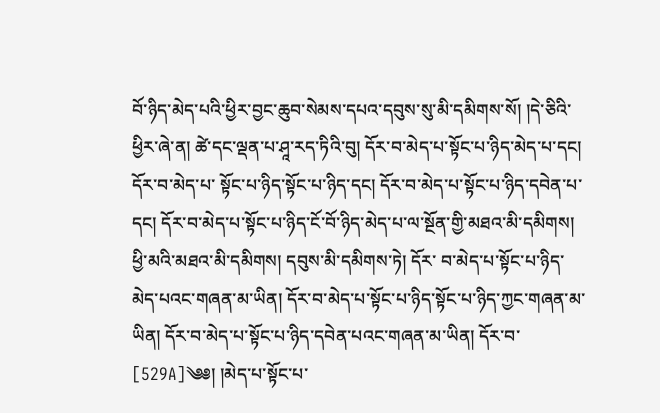བོ་ཉིད་མེད་པའི་ཕྱིར་བྱང་ཆུབ་སེམས་དཔའ་དབུས་སུ་མི་དམིགས་སོ། །དེ་ཅིའི་ཕྱིར་ཞེ་ན། ཚེ་དང་ལྡན་པ་ཤཱ་རད་ཏིའི་བུ། དོར་བ་མེད་པ་སྟོང་པ་ཉིད་མེད་པ་དང། དོར་བ་མེད་པ་ སྟོང་པ་ཉིད་སྟོང་པ་ཉིད་དང། དོར་བ་མེད་པ་སྟོང་པ་ཉིད་དབེན་པ་དང། དོར་བ་མེད་པ་སྟོང་པ་ཉིད་ངོ་བོ་ཉིད་མེད་པ་ལ་སྔོན་གྱི་མཐའ་མི་དམིགས། ཕྱི་མའི་མཐའ་མི་དམིགས། དབུས་མི་དམིགས་ཏེ། དོར་ བ་མེད་པ་སྟོང་པ་ཉིད་མེད་པའང་གཞན་མ་ཡིན། དོར་བ་མེད་པ་སྟོང་པ་ཉིད་སྟོང་པ་ཉིད་ཀྱང་གཞན་མ་ཡིན། དོར་བ་མེད་པ་སྟོང་པ་ཉིད་དབེན་པའང་གཞན་མ་ཡིན། དོར་བ་ [529A]༄༅། །མེད་པ་སྟོང་པ་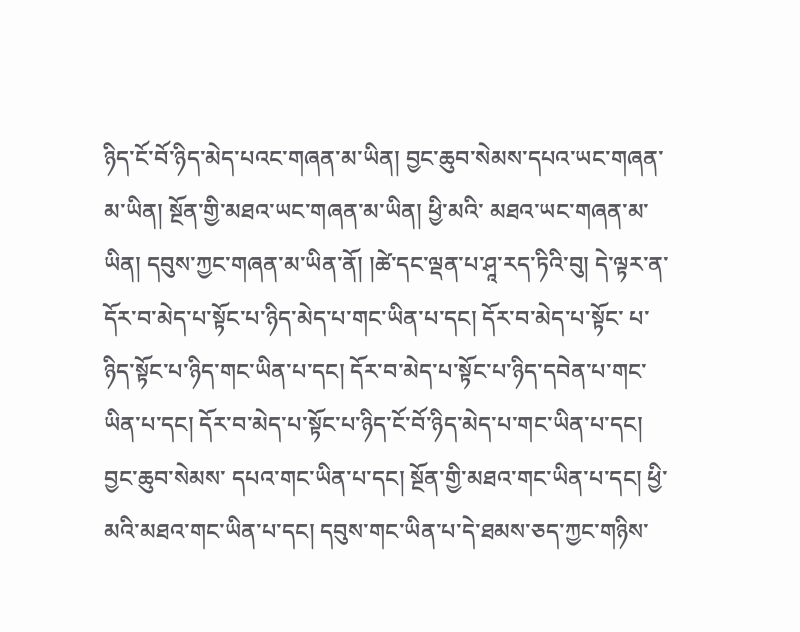ཉིད་ངོ་བོ་ཉིད་མེད་པའང་གཞན་མ་ཡིན། བྱང་ཆུབ་སེམས་དཔའ་ཡང་གཞན་མ་ཡིན། སྔོན་གྱི་མཐའ་ཡང་གཞན་མ་ཡིན། ཕྱི་མའི་ མཐའ་ཡང་གཞན་མ་ཡིན། དབུས་ཀྱང་གཞན་མ་ཡིན་ནོ། །ཚེ་དང་ལྡན་པ་ཤཱ་རད་ཏིའི་བུ། དེ་ལྟར་ན་དོར་བ་མེད་པ་སྟོང་པ་ཉིད་མེད་པ་གང་ཡིན་པ་དང། དོར་བ་མེད་པ་སྟོང་ པ་ཉིད་སྟོང་པ་ཉིད་གང་ཡིན་པ་དང། དོར་བ་མེད་པ་སྟོང་པ་ཉིད་དབེན་པ་གང་ཡིན་པ་དང། དོར་བ་མེད་པ་སྟོང་པ་ཉིད་ངོ་བོ་ཉིད་མེད་པ་གང་ཡིན་པ་དང། བྱང་ཆུབ་སེམས་ དཔའ་གང་ཡིན་པ་དང། སྔོན་གྱི་མཐའ་གང་ཡིན་པ་དང། ཕྱི་མའི་མཐའ་གང་ཡིན་པ་དང། དབུས་གང་ཡིན་པ་དེ་ཐམས་ཅད་ཀྱང་གཉིས་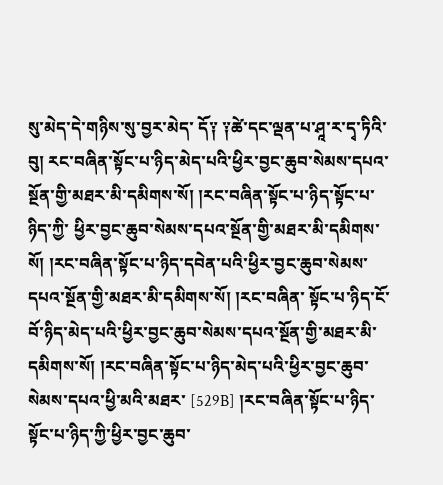སུ་མེད་དེ་གཉིས་སུ་བྱར་མེད་ དོ༑ ༑ཚེ་དང་ལྡན་པ་ཤཱ་ར་དྭ་ཏིའི་བུ། རང་བཞིན་སྟོང་པ་ཉིད་མེད་པའི་ཕྱིར་བྱང་ཆུབ་སེམས་དཔའ་སྔོན་གྱི་མཐར་མི་དམིགས་སོ། །རང་བཞིན་སྟོང་པ་ཉིད་སྟོང་པ་ཉིད་ཀྱི་ ཕྱིར་བྱང་ཆུབ་སེམས་དཔའ་སྔོན་གྱི་མཐར་མི་དམིགས་སོ། །རང་བཞིན་སྟོང་པ་ཉིད་དབེན་པའི་ཕྱིར་བྱང་ཆུབ་སེམས་དཔའ་སྔོན་གྱི་མཐར་མི་དམིགས་སོ། །རང་བཞིན་ སྟོང་པ་ཉིད་ངོ་བོ་ཉིད་མེད་པའི་ཕྱིར་བྱང་ཆུབ་སེམས་དཔའ་སྔོན་གྱི་མཐར་མི་དམིགས་སོ། །རང་བཞིན་སྟོང་པ་ཉིད་མེད་པའི་ཕྱིར་བྱང་ཆུབ་སེམས་དཔའ་ཕྱི་མའི་མཐར་ [529B] །རང་བཞིན་སྟོང་པ་ཉིད་སྟོང་པ་ཉིད་ཀྱི་ཕྱིར་བྱང་ཆུབ་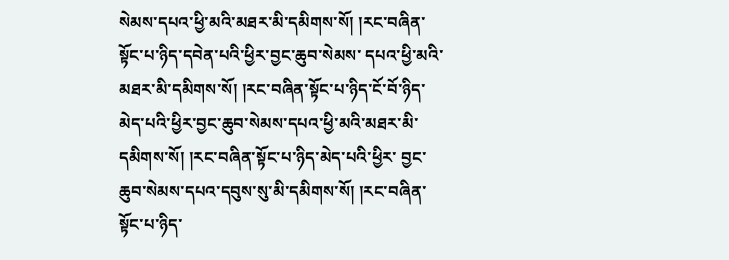སེམས་དཔའ་ཕྱི་མའི་མཐར་མི་དམིགས་སོ། །རང་བཞིན་སྟོང་པ་ཉིད་དབེན་པའི་ཕྱིར་བྱང་ཆུབ་སེམས་ དཔའ་ཕྱི་མའི་མཐར་མི་དམིགས་སོ། །རང་བཞིན་སྟོང་པ་ཉིད་ངོ་བོ་ཉིད་མེད་པའི་ཕྱིར་བྱང་ཆུབ་སེམས་དཔའ་ཕྱི་མའི་མཐར་མི་དམིགས་སོ། །རང་བཞིན་སྟོང་པ་ཉིད་མེད་པའི་ཕྱིར་ བྱང་ཆུབ་སེམས་དཔའ་དབུས་སུ་མི་དམིགས་སོ། །རང་བཞིན་སྟོང་པ་ཉིད་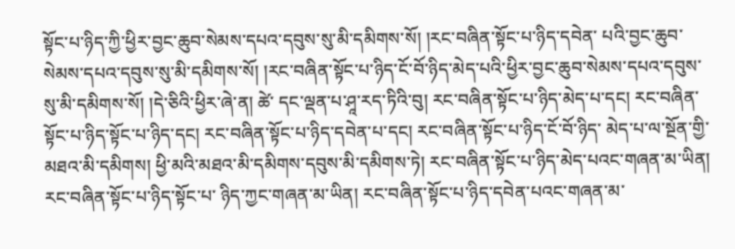སྟོང་པ་ཉིད་ཀྱི་ཕྱིར་བྱང་ཆུབ་སེམས་དཔའ་དབུས་སུ་མི་དམིགས་སོ། །རང་བཞིན་སྟོང་པ་ཉིད་དབེན་ པའི་བྱང་ཆུབ་སེམས་དཔའ་དབུས་སུ་མི་དམིགས་སོ། །རང་བཞིན་སྟོང་པ་ཉིད་ངོ་བོ་ཉིད་མེད་པའི་ཕྱིར་བྱང་ཆུབ་སེམས་དཔའ་དབུས་སུ་མི་དམིགས་སོ། །དེ་ཅིའི་ཕྱིར་ཞེ་ན། ཚེ་ དང་ལྡན་པ་ཤཱ་རད་ཏིའི་བུ། རང་བཞིན་སྟོང་པ་ཉིད་མེད་པ་དང། རང་བཞིན་སྟོང་པ་ཉིད་སྟོང་པ་ཉིད་དང། རང་བཞིན་སྟོང་པ་ཉིད་དབེན་པ་དང། རང་བཞིན་སྟོང་པ་ཉིད་ངོ་བོ་ཉིད་ མེད་པ་ལ་སྔོན་གྱི་མཐའ་མི་དམིགས། ཕྱི་མའི་མཐའ་མི་དམིགས་དབུས་མི་དམིགས་ཏེ། རང་བཞིན་སྟོང་པ་ཉིད་མེད་པའང་གཞན་མ་ཡིན། རང་བཞིན་སྟོང་པ་ཉིད་སྟོང་པ་ ཉིད་ཀྱང་གཞན་མ་ཡིན། རང་བཞིན་སྟོང་པ་ཉིད་དབེན་པའང་གཞན་མ་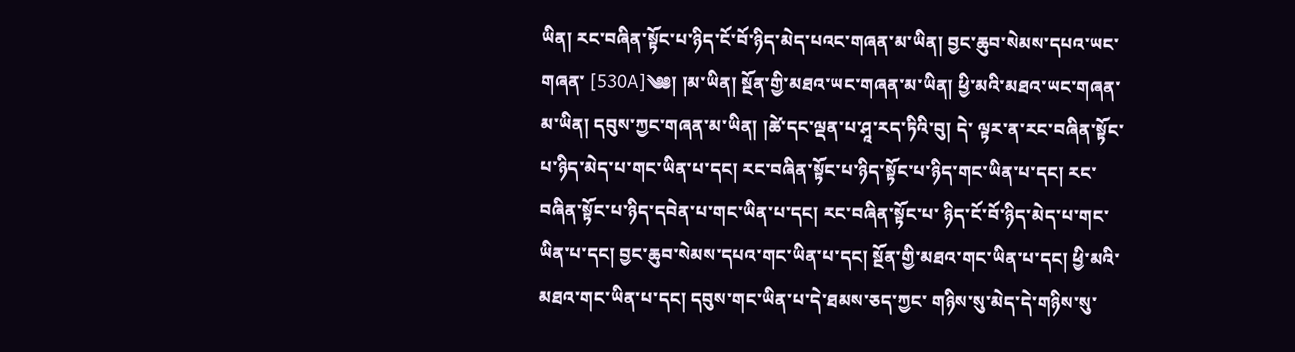ཡིན། རང་བཞིན་སྟོང་པ་ཉིད་ངོ་བོ་ཉིད་མེད་པའང་གཞན་མ་ཡིན། བྱང་ཆུབ་སེམས་དཔའ་ཡང་གཞན་ [530A]༄༅། །མ་ཡིན། སྔོན་གྱི་མཐའ་ཡང་གཞན་མ་ཡིན། ཕྱི་མའི་མཐའ་ཡང་གཞན་མ་ཡིན། དབུས་ཀྱང་གཞན་མ་ཡིན། །ཚེ་དང་ལྡན་པ་ཤཱ་རད་ཏིའི་བུ། དེ་ ལྟར་ན་རང་བཞིན་སྟོང་པ་ཉིད་མེད་པ་གང་ཡིན་པ་དང། རང་བཞིན་སྟོང་པ་ཉིད་སྟོང་པ་ཉིད་གང་ཡིན་པ་དང། རང་བཞིན་སྟོང་པ་ཉིད་དབེན་པ་གང་ཡིན་པ་དང། རང་བཞིན་སྟོང་པ་ ཉིད་ངོ་བོ་ཉིད་མེད་པ་གང་ཡིན་པ་དང། བྱང་ཆུབ་སེམས་དཔའ་གང་ཡིན་པ་དང། སྔོན་གྱི་མཐའ་གང་ཡིན་པ་དང། ཕྱི་མའི་མཐའ་གང་ཡིན་པ་དང། དབུས་གང་ཡིན་པ་དེ་ཐམས་ཅད་ཀྱང་ གཉིས་སུ་མེད་དེ་གཉིས་སུ་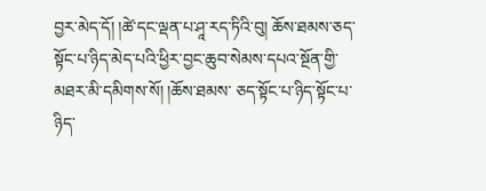བྱར་མེད་དོ། །ཚེ་དང་ལྡན་པ་ཤཱ་རད་ཏིའི་བུ། ཆོས་ཐམས་ཅད་སྟོང་པ་ཉིད་མེད་པའི་ཕྱིར་བྱང་ཆུབ་སེམས་དཔའ་སྔོན་གྱི་མཐར་མི་དམིགས་སོ། །ཆོས་ཐམས་ ཅད་སྟོང་པ་ཉིད་སྟོང་པ་ཉིད་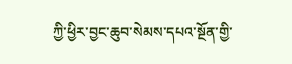ཀྱི་ཕྱིར་བྱང་ཆུབ་སེམས་དཔའ་སྔོན་གྱི་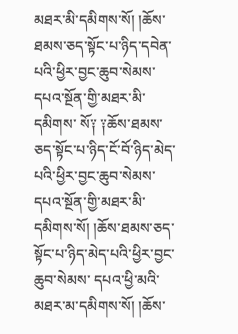མཐར་མི་དམིགས་སོ། །ཆོས་ཐམས་ཅད་སྟོང་པ་ཉིད་དབེན་པའི་ཕྱིར་བྱང་ཆུབ་སེམས་དཔའ་སྔོན་གྱི་མཐར་མི་དམིགས་ སོ༑ ༑ཆོས་ཐམས་ཅད་སྟོང་པ་ཉིད་ངོ་བོ་ཉིད་མེད་པའི་ཕྱིར་བྱང་ཆུབ་སེམས་དཔའ་སྔོན་གྱི་མཐར་མི་དམིགས་སོ། །ཆོས་ཐམས་ཅད་སྟོང་པ་ཉིད་མེད་པའི་ཕྱིར་བྱང་ཆུབ་སེམས་ དཔའ་ཕྱི་མའི་མཐར་མ་དམིགས་སོ། །ཆོས་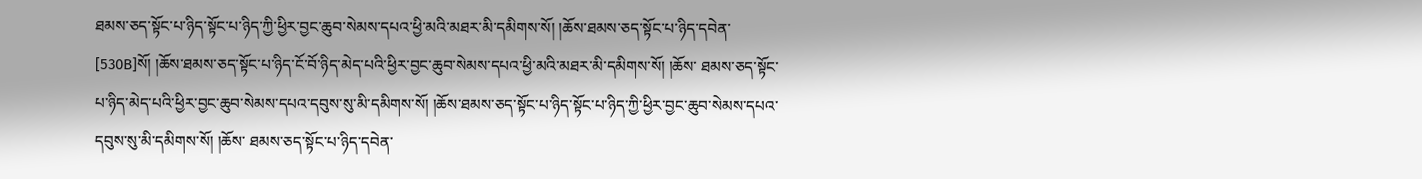ཐམས་ཅད་སྟོང་པ་ཉིད་སྟོང་པ་ཉིད་ཀྱི་ཕྱིར་བྱང་ཆུབ་སེམས་དཔའ་ཕྱི་མའི་མཐར་མི་དམིགས་སོ། །ཆོས་ཐམས་ཅད་སྟོང་པ་ཉིད་དབེན་ [530B]སོ། །ཆོས་ཐམས་ཅད་སྟོང་པ་ཉིད་ངོ་བོ་ཉིད་མེད་པའི་ཕྱིར་བྱང་ཆུབ་སེམས་དཔའ་ཕྱི་མའི་མཐར་མི་དམིགས་སོ། །ཆོས་ ཐམས་ཅད་སྟོང་པ་ཉིད་མེད་པའི་ཕྱིར་བྱང་ཆུབ་སེམས་དཔའ་དབུས་སུ་མི་དམིགས་སོ། །ཆོས་ཐམས་ཅད་སྟོང་པ་ཉིད་སྟོང་པ་ཉིད་ཀྱི་ཕྱིར་བྱང་ཆུབ་སེམས་དཔའ་དབུས་སུ་མི་དམིགས་སོ། །ཆོས་ ཐམས་ཅད་སྟོང་པ་ཉིད་དབེན་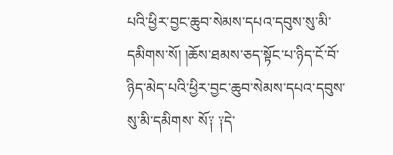པའི་ཕྱིར་བྱང་ཆུབ་སེམས་དཔའ་དབུས་སུ་མི་དམིགས་སོ། །ཆོས་ཐམས་ཅད་སྟོང་པ་ཉིད་ངོ་བོ་ཉིད་མེད་པའི་ཕྱིར་བྱང་ཆུབ་སེམས་དཔའ་དབུས་སུ་མི་དམིགས་ སོ༑ ༑དེ་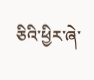ཅིའི་ཕྱིར་ཞེ་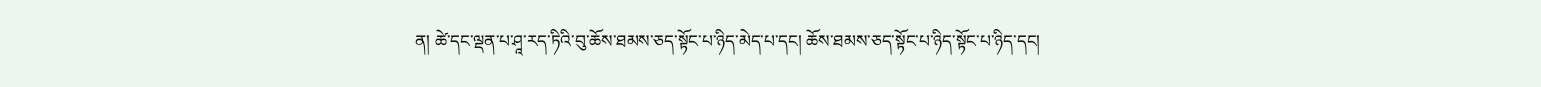ན། ཚེ་དང་ལྡན་པ་ཤཱ་རད་ཏིའི་བུ་ཆོས་ཐམས་ཅད་སྟོང་པ་ཉིད་མེད་པ་དང། ཆོས་ཐམས་ཅད་སྟོང་པ་ཉིད་སྟོང་པ་ཉིད་དང།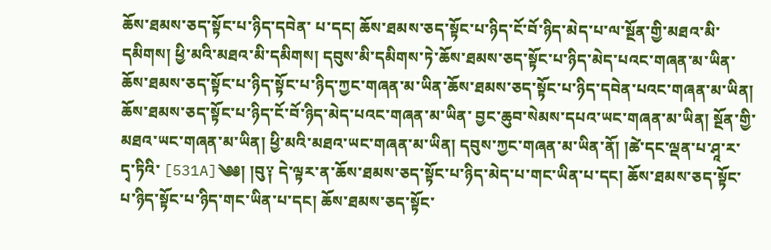ཆོས་ཐམས་ཅད་སྟོང་པ་ཉིད་དབེན་ པ་དང། ཆོས་ཐམས་ཅད་སྟོང་པ་ཉིད་ངོ་བོ་ཉིད་མེད་པ་ལ་སྔོན་གྱི་མཐའ་མི་དམིགས། ཕྱི་མའི་མཐའ་མི་དམིགས། དབུས་མི་དམིགས་ཏེ་ཆོས་ཐམས་ཅད་སྟོང་པ་ཉིད་མེད་པའང་གཞན་མ་ཡིན་ ཆོས་ཐམས་ཅད་སྟོང་པ་ཉིད་སྟོང་པ་ཉིད་ཀྱང་གཞན་མ་ཡིན་ཆོས་ཐམས་ཅད་སྟོང་པ་ཉིད་དབེན་པའང་གཞན་མ་ཡིན། ཆོས་ཐམས་ཅད་སྟོང་པ་ཉིད་ངོ་བོ་ཉིད་མེད་པའང་གཞན་མ་ཡིན་ བྱང་ཆུབ་སེམས་དཔའ་ཡང་གཞན་མ་ཡིན། སྔོན་གྱི་མཐའ་ཡང་གཞན་མ་ཡིན། ཕྱི་མའི་མཐའ་ཡང་གཞན་མ་ཡིན། དབུས་ཀྱང་གཞན་མ་ཡིན་ནོ། །ཚེ་དང་ལྡན་པ་ཤཱ་ར་དྭ་ཏིའི་ [531A]༄༅། །བུ༑ དེ་ལྟར་ན་ཆོས་ཐམས་ཅད་སྟོང་པ་ཉིད་མེད་པ་གང་ཡིན་པ་དང། ཆོས་ཐམས་ཅད་སྟོང་པ་ཉིད་སྟོང་པ་ཉིད་གང་ཡིན་པ་དང། ཆོས་ཐམས་ཅད་སྟོང་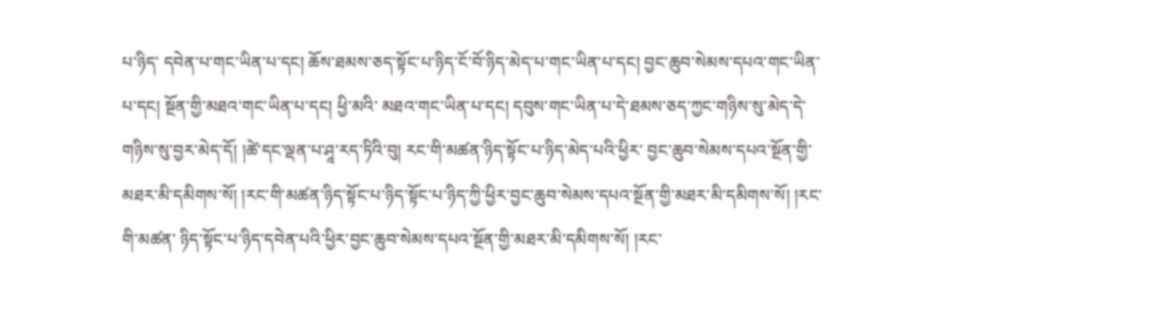པ་ཉིད་ དབེན་པ་གང་ཡིན་པ་དང། ཆོས་ཐམས་ཅད་སྟོང་པ་ཉིད་ངོ་བོ་ཉིད་མེད་པ་གང་ཡིན་པ་དང། བྱང་ཆུབ་སེམས་དཔའ་གང་ཡིན་པ་དང། སྔོན་གྱི་མཐའ་གང་ཡིན་པ་དང། ཕྱི་མའི་ མཐའ་གང་ཡིན་པ་དང། དབུས་གང་ཡིན་པ་དེ་ཐམས་ཅད་ཀྱང་གཉིས་སུ་མེད་དེ་གཉིས་སུ་བྱར་མེད་དོ། །ཚེ་དང་ལྡན་པ་ཤཱ་རད་ཏིའི་བུ། རང་གི་མཚན་ཉིད་སྟོང་པ་ཉིད་མེད་པའི་ཕྱིར་ བྱང་ཆུབ་སེམས་དཔའ་སྔོན་གྱི་མཐར་མི་དམིགས་སོ། །རང་གི་མཚན་ཉིད་སྟོང་པ་ཉིད་སྟོང་པ་ཉིད་ཀྱི་ཕྱིར་བྱང་ཆུབ་སེམས་དཔའ་སྔོན་གྱི་མཐར་མི་དམིགས་སོ། །རང་གི་མཚན་ ཉིད་སྟོང་པ་ཉིད་དབེན་པའི་ཕྱིར་བྱང་ཆུབ་སེམས་དཔའ་སྔོན་གྱི་མཐར་མི་དམིགས་སོ། །རང་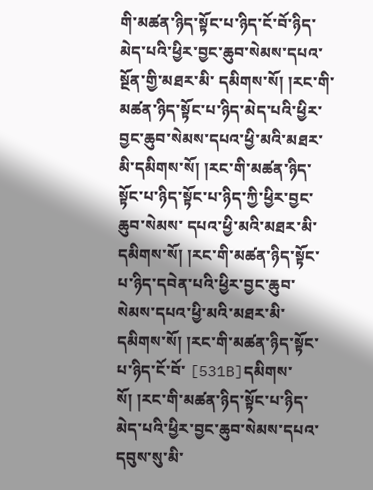གི་མཚན་ཉིད་སྟོང་པ་ཉིད་ངོ་བོ་ཉིད་མེད་པའི་ཕྱིར་བྱང་ཆུབ་སེམས་དཔའ་སྔོན་གྱི་མཐར་མི་ དམིགས་སོ། །རང་གི་མཚན་ཉིད་སྟོང་པ་ཉིད་མེད་པའི་ཕྱིར་བྱང་ཆུབ་སེམས་དཔའ་ཕྱི་མའི་མཐར་མི་དམིགས་སོ། །རང་གི་མཚན་ཉིད་སྟོང་པ་ཉིད་སྟོང་པ་ཉིད་ཀྱི་ཕྱིར་བྱང་ཆུབ་སེམས་ དཔའ་ཕྱི་མའི་མཐར་མི་དམིགས་སོ། །རང་གི་མཚན་ཉིད་སྟོང་པ་ཉིད་དབེན་པའི་ཕྱིར་བྱང་ཆུབ་སེམས་དཔའ་ཕྱི་མའི་མཐར་མི་དམིགས་སོ། །རང་གི་མཚན་ཉིད་སྟོང་པ་ཉིད་ངོ་བོ་ [531B]དམིགས་སོ། །རང་གི་མཚན་ཉིད་སྟོང་པ་ཉིད་མེད་པའི་ཕྱིར་བྱང་ཆུབ་སེམས་དཔའ་དབུས་སུ་མི་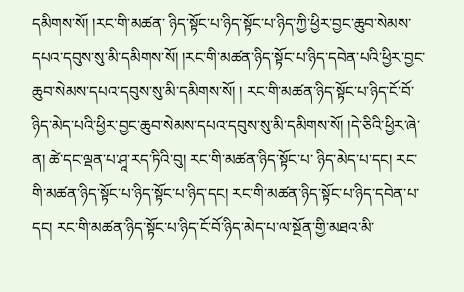དམིགས་སོ། །རང་གི་མཚན་ ཉིད་སྟོང་པ་ཉིད་སྟོང་པ་ཉིད་ཀྱི་ཕྱིར་བྱང་ཆུབ་སེམས་དཔའ་དབུས་སུ་མི་དམིགས་སོ། །རང་གི་མཚན་ཉིད་སྟོང་པ་ཉིད་དབེན་པའི་ཕྱིར་བྱང་ཆུབ་སེམས་དཔའ་དབུས་སུ་མི་དམིགས་སོ། ། རང་གི་མཚན་ཉིད་སྟོང་པ་ཉིད་ངོ་བོ་ཉིད་མེད་པའི་ཕྱིར་བྱང་ཆུབ་སེམས་དཔའ་དབུས་སུ་མི་དམིགས་སོ། །དེ་ཅིའི་ཕྱིར་ཞེ་ན། ཚེ་དང་ལྡན་པ་ཤཱ་རད་ཏིའི་བུ། རང་གི་མཚན་ཉིད་སྟོང་པ་ ཉིད་མེད་པ་དང། རང་གི་མཚན་ཉིད་སྟོང་པ་ཉིད་སྟོང་པ་ཉིད་དང། རང་གི་མཚན་ཉིད་སྟོང་པ་ཉིད་དབེན་པ་དང། རང་གི་མཚན་ཉིད་སྟོང་པ་ཉིད་ངོ་བོ་ཉིད་མེད་པ་ལ་སྔོན་གྱི་མཐའ་མི་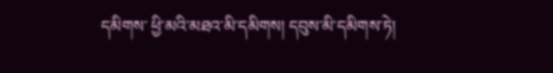དམིགས་ ཕྱི་མའི་མཐའ་མི་དམིགས། དབུས་མི་དམིགས་ཏེ།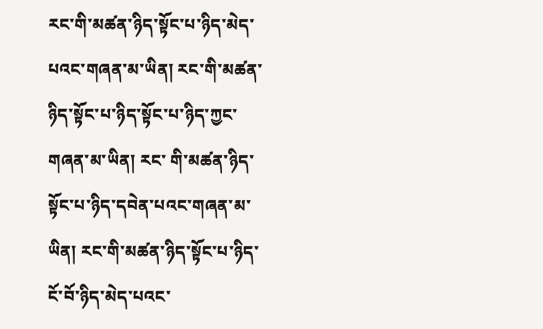རང་གི་མཚན་ཉིད་སྟོང་པ་ཉིད་མེད་པའང་གཞན་མ་ཡིན། རང་གི་མཚན་ཉིད་སྟོང་པ་ཉིད་སྟོང་པ་ཉིད་ཀྱང་གཞན་མ་ཡིན། རང་ གི་མཚན་ཉིད་སྟོང་པ་ཉིད་དབེན་པའང་གཞན་མ་ཡིན། རང་གི་མཚན་ཉིད་སྟོང་པ་ཉིད་ངོ་བོ་ཉིད་མེད་པའང་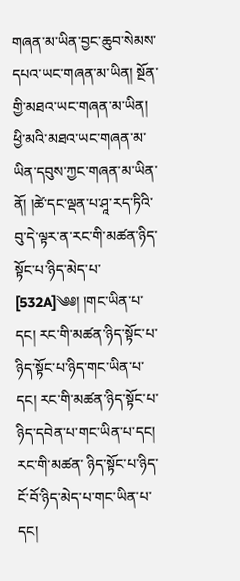གཞན་མ་ཡིན་བྱང་ཆུབ་སེམས་དཔའ་ཡང་གཞན་མ་ཡིན། སྔོན་ གྱི་མཐའ་ཡང་གཞན་མ་ཡིན། ཕྱི་མའི་མཐའ་ཡང་གཞན་མ་ཡིན་དབུས་ཀྱང་གཞན་མ་ཡིན་ནོ། །ཚེ་དང་ལྡན་པ་ཤཱ་རད་ཏིའི་བུ་དེ་ལྟར་ན་རང་གི་མཚན་ཉིད་སྟོང་པ་ཉིད་མེད་པ་ [532A]༄༅། །གང་ཡིན་པ་དང། རང་གི་མཚན་ཉིད་སྟོང་པ་ཉིད་སྟོང་པ་ཉིད་གང་ཡིན་པ་དང། རང་གི་མཚན་ཉིད་སྟོང་པ་ཉིད་དབེན་པ་གང་ཡིན་པ་དང། རང་གི་མཚན་ ཉིད་སྟོང་པ་ཉིད་ངོ་བོ་ཉིད་མེད་པ་གང་ཡིན་པ་དང།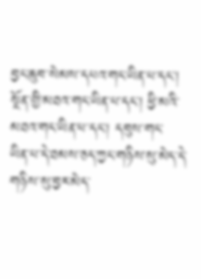བྱང་ཆུབ་སེམས་དཔའ་གང་ཡིན་པ་དང། སྔོན་གྱི་མཐའ་གང་ཡིན་པ་དང། ཕྱི་མའི་མཐའ་གང་ཡིན་པ་དང། དབུས་གང་ ཡིན་པ་དེ་ཐམས་ཅད་ཀྱང་གཉིས་སུ་མེད་དེ་གཉིས་སུ་བྱར་མེད་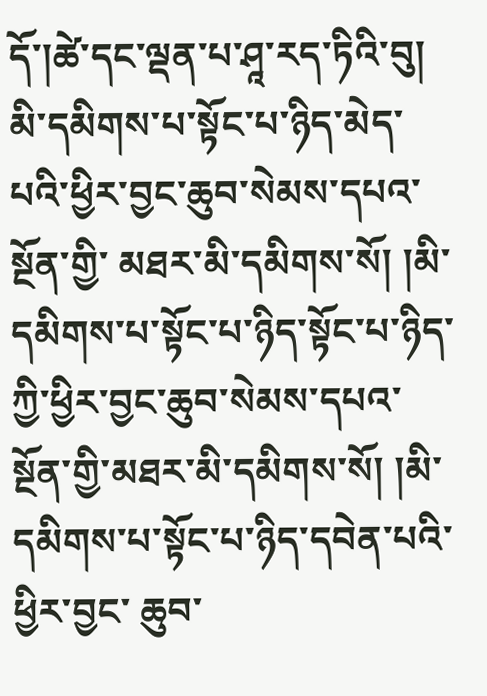དོ་།ཚེ་དང་ལྡན་པ་ཤཱ་རད་ཏིའི་བུ། མི་དམིགས་པ་སྟོང་པ་ཉིད་མེད་པའི་ཕྱིར་བྱང་ཆུབ་སེམས་དཔའ་སྔོན་གྱི་ མཐར་མི་དམིགས་སོ། །མི་དམིགས་པ་སྟོང་པ་ཉིད་སྟོང་པ་ཉིད་ཀྱི་ཕྱིར་བྱང་ཆུབ་སེམས་དཔའ་སྔོན་གྱི་མཐར་མི་དམིགས་སོ། །མི་དམིགས་པ་སྟོང་པ་ཉིད་དབེན་པའི་ཕྱིར་བྱང་ ཆུབ་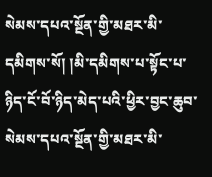སེམས་དཔའ་སྔོན་གྱི་མཐར་མི་དམིགས་སོ། །མི་དམིགས་པ་སྟོང་པ་ཉིད་ངོ་བོ་ཉིད་མེད་པའི་ཕྱིར་བྱང་ཆུབ་སེམས་དཔའ་སྔོན་གྱི་མཐར་མི་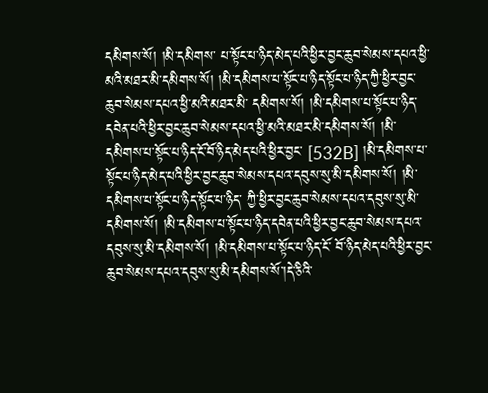དམིགས་སོ། །མི་དམིགས་ པ་སྟོང་པ་ཉིད་མེད་པའི་ཕྱིར་བྱང་ཆུབ་སེམས་དཔའ་ཕྱི་མའི་མཐར་མི་དམིགས་སོ། །མི་དམིགས་པ་སྟོང་པ་ཉིད་སྟོང་པ་ཉིད་ཀྱི་ཕྱིར་བྱང་ཆུབ་སེམས་དཔའ་ཕྱི་མའི་མཐར་མི་ དམིགས་སོ། །མི་དམིགས་པ་སྟོང་པ་ཉིད་དབེན་པའི་ཕྱིར་བྱང་ཆུབ་སེམས་དཔའ་ཕྱི་མའི་མཐར་མི་དམིགས་སོ། །མི་དམིགས་པ་སྟོང་པ་ཉིད་ངོ་བོ་ཉིད་མེད་པའི་ཕྱིར་བྱང་ [532B] །མི་དམིགས་པ་སྟོང་པ་ཉིད་མེད་པའི་ཕྱིར་བྱང་ཆུབ་སེམས་དཔའ་དབུས་སུ་མི་དམིགས་སོ། །མི་དམིགས་པ་སྟོང་པ་ཉིད་སྟོང་པ་ཉིད་ ཀྱི་ཕྱིར་བྱང་ཆུབ་སེམས་དཔའ་དབུས་སུ་མི་དམིགས་སོ། །མི་དམིགས་པ་སྟོང་པ་ཉིད་དབེན་པའི་ཕྱིར་བྱང་ཆུབ་སེམས་དཔའ་དབུས་སུ་མི་དམིགས་སོ། །མི་དམིགས་པ་སྟོང་པ་ཉིད་ངོ་ བོ་ཉིད་མེད་པའི་ཕྱིར་བྱང་ཆུབ་སེམས་དཔའ་དབུས་སུ་མི་དམིགས་སོ་།དེ་ཅིའི་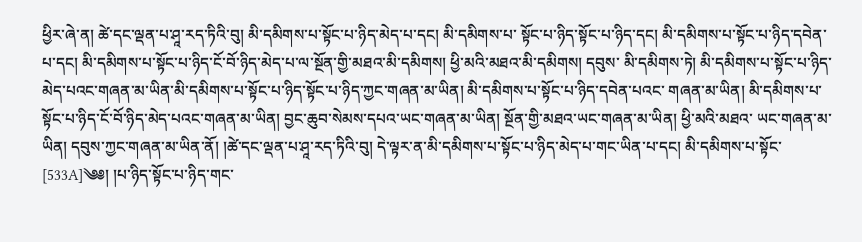ཕྱིར་ཞེ་ན། ཚེ་དང་ལྡན་པ་ཤཱ་རད་ཏིའི་བུ། མི་དམིགས་པ་སྟོང་པ་ཉིད་མེད་པ་དང། མི་དམིགས་པ་ སྟོང་པ་ཉིད་སྟོང་པ་ཉིད་དང། མི་དམིགས་པ་སྟོང་པ་ཉིད་དབེན་པ་དང། མི་དམིགས་པ་སྟོང་པ་ཉིད་ངོ་བོ་ཉིད་མེད་པ་ལ་སྔོན་གྱི་མཐའ་མི་དམིགས། ཕྱི་མའི་མཐའ་མི་དམིགས། དབུས་ མི་དམིགས་ཏེ། མི་དམིགས་པ་སྟོང་པ་ཉིད་མེད་པའང་གཞན་མ་ཡིན་མི་དམིགས་པ་སྟོང་པ་ཉིད་སྟོང་པ་ཉིད་ཀྱང་གཞན་མ་ཡིན། མི་དམིགས་པ་སྟོང་པ་ཉིད་དབེན་པའང་ གཞན་མ་ཡིན། མི་དམིགས་པ་སྟོང་པ་ཉིད་ངོ་བོ་ཉིད་མེད་པའང་གཞན་མ་ཡིན། བྱང་ཆུབ་སེམས་དཔའ་ཡང་གཞན་མ་ཡིན། སྔོན་གྱི་མཐའ་ཡང་གཞན་མ་ཡིན། ཕྱི་མའི་མཐའ་ ཡང་གཞན་མ་ཡིན། དབུས་ཀྱང་གཞན་མ་ཡིན་ནོ། །ཚེ་དང་ལྡན་པ་ཤཱ་རད་ཏིའི་བུ། དེ་ལྟར་ན་མི་དམིགས་པ་སྟོང་པ་ཉིད་མེད་པ་གང་ཡིན་པ་དང། མི་དམིགས་པ་སྟོང་ [533A]༄༅། །པ་ཉིད་སྟོང་པ་ཉིད་གང་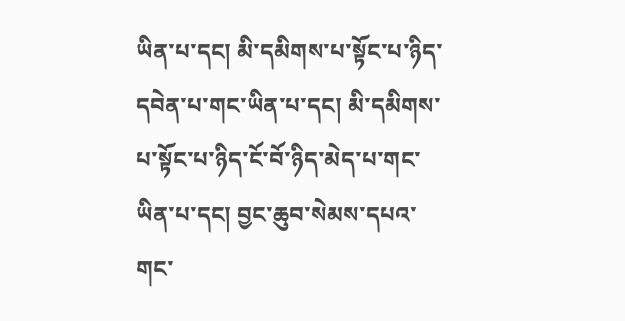ཡིན་པ་དང། མི་དམིགས་པ་སྟོང་པ་ཉིད་དབེན་པ་གང་ཡིན་པ་དང། མི་དམིགས་པ་སྟོང་པ་ཉིད་ངོ་བོ་ཉིད་མེད་པ་གང་ ཡིན་པ་དང། བྱང་ཆུབ་སེམས་དཔའ་གང་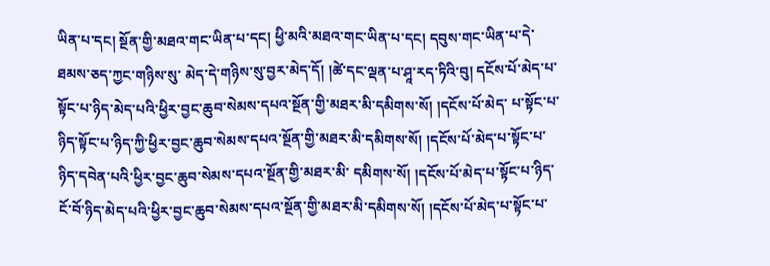ཡིན་པ་དང། སྔོན་གྱི་མཐའ་གང་ཡིན་པ་དང། ཕྱི་མའི་མཐའ་གང་ཡིན་པ་དང། དབུས་གང་ཡིན་པ་དེ་ཐམས་ཅད་ཀྱང་གཉིས་སུ་ མེད་དེ་གཉིས་སུ་བྱར་མེད་དོ། །ཚེ་དང་ལྡན་པ་ཤཱ་རད་ཏིའི་བུ། དངོས་པོ་མེད་པ་སྟོང་པ་ཉིད་མེད་པའི་ཕྱིར་བྱང་ཆུབ་སེམས་དཔའ་སྔོན་གྱི་མཐར་མི་དམིགས་སོ། །དངོས་པོ་མེད་ པ་སྟོང་པ་ཉིད་སྟོང་པ་ཉིད་ཀྱི་ཕྱིར་བྱང་ཆུབ་སེམས་དཔའ་སྔོན་གྱི་མཐར་མི་དམིགས་སོ། །དངོས་པོ་མེད་པ་སྟོང་པ་ཉིད་དབེན་པའི་ཕྱིར་བྱང་ཆུབ་སེམས་དཔའ་སྔོན་གྱི་མཐར་མི་ དམིགས་སོ། །དངོས་པོ་མེད་པ་སྟོང་པ་ཉིད་ངོ་བོ་ཉིད་མེད་པའི་ཕྱིར་བྱང་ཆུབ་སེམས་དཔའ་སྔོན་གྱི་མཐར་མི་དམིགས་སོ། །དངོས་པོ་མེད་པ་སྟོང་པ་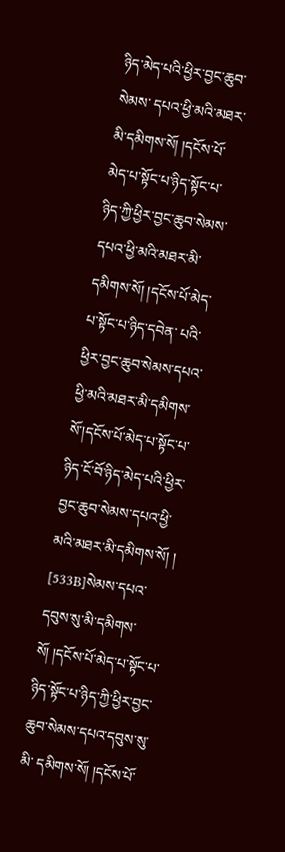ཉིད་མེད་པའི་ཕྱིར་བྱང་ཆུབ་སེམས་ དཔའ་ཕྱི་མའི་མཐར་མི་དམིགས་སོ། །དངོས་པོ་མེད་པ་སྟོང་པ་ཉིད་སྟོང་པ་ཉིད་ཀྱི་ཕྱིར་བྱང་ཆུབ་སེམས་དཔའ་ཕྱི་མའི་མཐར་མི་དམིགས་སོ། །དངོས་པོ་མེད་པ་སྟོང་པ་ཉིད་དབེན་ པའི་ཕྱིར་བྱང་ཆུབ་སེམས་དཔའ་ཕྱི་མའི་མཐར་མི་དམིགས་སོ་།དངོས་པོ་མེད་པ་སྟོང་པ་ཉིད་ངོ་བོ་ཉིད་མེད་པའི་ཕྱིར་བྱང་ཆུབ་སེམས་དཔའ་ཕྱི་མའི་མཐར་མི་དམིགས་སོ། ། [533B]སེམས་དཔའ་དབུས་སུ་མི་དམིགས་སོ། །དངོས་པོ་མེད་པ་སྟོང་པ་ཉིད་སྟོང་པ་ཉིད་ཀྱི་ཕྱིར་བྱང་ཆུབ་སེམས་དཔའ་དབུས་སུ་མི་ དམིགས་སོ། །དངོས་པོ་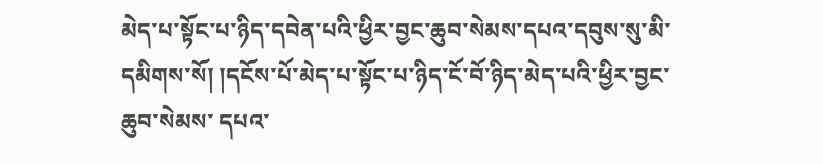མེད་པ་སྟོང་པ་ཉིད་དབེན་པའི་ཕྱིར་བྱང་ཆུབ་སེམས་དཔའ་དབུས་སུ་མི་དམིགས་སོ། །དངོས་པོ་མེད་པ་སྟོང་པ་ཉིད་ངོ་བོ་ཉིད་མེད་པའི་ཕྱིར་བྱང་ཆུབ་སེམས་ དཔའ་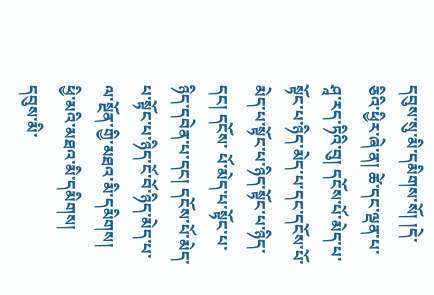དབུས་སུ་མི་དམིགས་སོ། །དེ་ཅིའི་ཕྱིར་ཞེ་ན། ཚེ་དང་ལྡན་པ་ཤཱ་རད་ཏིའི་བུ། དངོས་པོ་མེད་པ་སྟོང་པ་ཉིད་མེད་པ་དང་དངོས་པོ་མེད་པ་སྟོང་པ་ཉིད་སྟོང་པ་ཉིད་དང། དངོས་ པོ་མེད་པ་སྟོང་པ་ཉིད་དབེན་པ་དང། དངོས་པོ་མེད་པ་སྟོང་པ་ཉིད་ངོ་བོ་ཉིད་མེད་པ་ལ་སྔོན་གྱི་མཐའ་མི་དམིགས། ཕྱི་མའི་མཐའ་མི་དམིགས། དབུས་མི་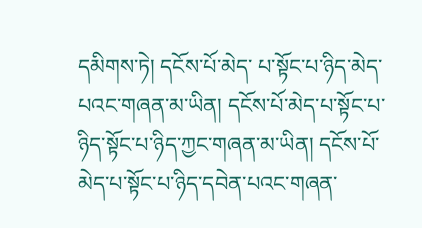དམིགས་ཏེ། དངོས་པོ་མེད་ པ་སྟོང་པ་ཉིད་མེད་པའང་གཞན་མ་ཡིན། དངོས་པོ་མེད་པ་སྟོང་པ་ཉིད་སྟོང་པ་ཉིད་ཀྱང་གཞན་མ་ཡིན། དངོས་པོ་མེད་པ་སྟོང་པ་ཉིད་དབེན་པའང་གཞན་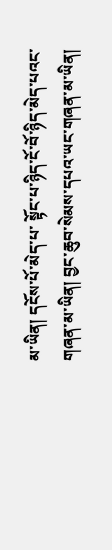མ་ཡིན། དངོས་པོ་མེད་པ་ སྟོང་པ་ཉིད་ངོ་བོ་ཉིད་མེད་པའང་གཞན་མ་ཡིན། བྱང་ཆུབ་སེམས་དཔའ་ཡང་གཞན་མ་ཡིན།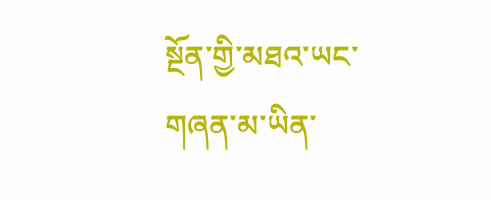སྔོན་གྱི་མཐའ་ཡང་གཞན་མ་ཡིན་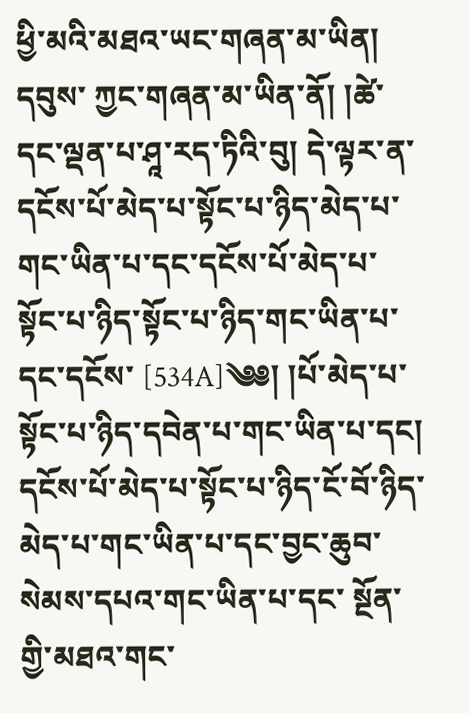ཕྱི་མའི་མཐའ་ཡང་གཞན་མ་ཡིན། དབུས་ ཀྱང་གཞན་མ་ཡིན་ནོ། །ཚེ་དང་ལྡན་པ་ཤཱ་རད་ཏིའི་བུ། དེ་ལྟར་ན་དངོས་པོ་མེད་པ་སྟོང་པ་ཉིད་མེད་པ་གང་ཡིན་པ་དང་དངོས་པོ་མེད་པ་སྟོང་པ་ཉིད་སྟོང་པ་ཉིད་གང་ཡིན་པ་དང་དངོས་ [534A]༄༅། །པོ་མེད་པ་སྟོང་པ་ཉིད་དབེན་པ་གང་ཡིན་པ་དང། དངོས་པོ་མེད་པ་སྟོང་པ་ཉིད་ངོ་བོ་ཉིད་མེད་པ་གང་ཡིན་པ་དང་བྱང་ཆུབ་སེམས་དཔའ་གང་ཡིན་པ་དང་ སྔོན་གྱི་མཐའ་གང་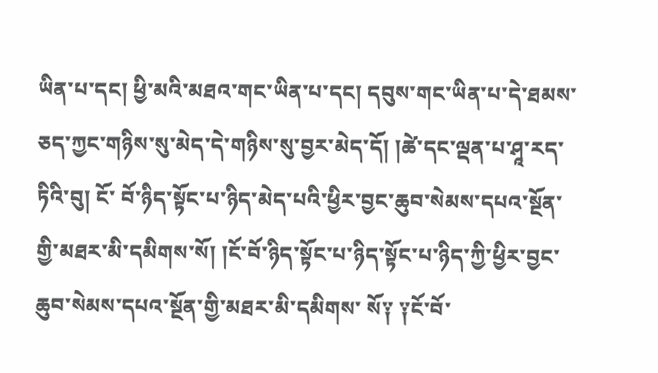ཡིན་པ་དང། ཕྱི་མའི་མཐའ་གང་ཡིན་པ་དང། དབུས་གང་ཡིན་པ་དེ་ཐམས་ཅད་ཀྱང་གཉིས་སུ་མེད་དེ་གཉིས་སུ་བྱར་མེད་དོ། །ཚེ་དང་ལྡན་པ་ཤཱ་རད་ཏིའི་བུ། ངོ་ བོ་ཉིད་སྟོང་པ་ཉིད་མེད་པའི་ཕྱིར་བྱང་ཆུབ་སེམས་དཔའ་སྔོན་གྱི་མཐར་མི་དམིགས་སོ། །ངོ་བོ་ཉིད་སྟོང་པ་ཉིད་སྟོང་པ་ཉིད་ཀྱི་ཕྱིར་བྱང་ཆུབ་སེམས་དཔའ་སྔོན་གྱི་མཐར་མི་དམིགས་ སོ༑ ༑ངོ་བོ་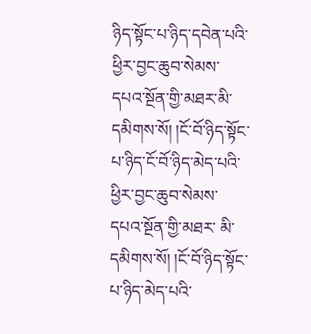ཉིད་སྟོང་པ་ཉིད་དབེན་པའི་ཕྱིར་བྱང་ཆུབ་སེམས་དཔའ་སྔོན་གྱི་མཐར་མི་དམིགས་སོ། །ངོ་བོ་ཉིད་སྟོང་པ་ཉིད་ངོ་བོ་ཉིད་མེད་པའི་ཕྱིར་བྱང་ཆུབ་སེམས་དཔའ་སྔོན་གྱི་མཐར་ མི་དམིགས་སོ། །ངོ་བོ་ཉིད་སྟོང་པ་ཉིད་མེད་པའི་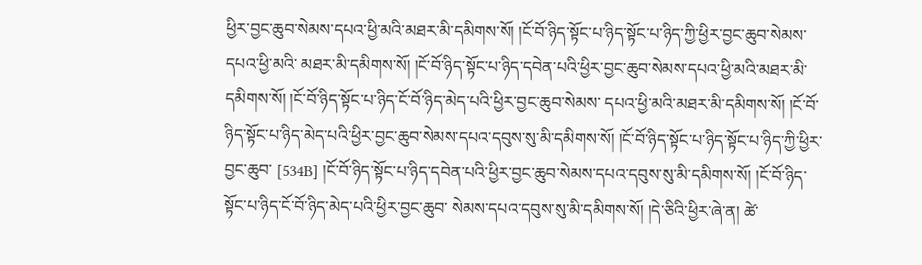ཕྱིར་བྱང་ཆུབ་སེམས་དཔའ་ཕྱི་མའི་མཐར་མི་དམིགས་སོ། །ངོ་བོ་ཉིད་སྟོང་པ་ཉིད་སྟོང་པ་ཉིད་ཀྱི་ཕྱིར་བྱང་ཆུབ་སེམས་དཔའ་ཕྱི་མའི་ མཐར་མི་དམིགས་སོ། །ངོ་བོ་ཉིད་སྟོང་པ་ཉིད་དབེན་པའི་ཕྱིར་བྱང་ཆུབ་སེམས་དཔའ་ཕྱི་མའི་མཐར་མི་དམིགས་སོ། །ངོ་བོ་ཉིད་སྟོང་པ་ཉིད་ངོ་བོ་ཉིད་མེད་པའི་ཕྱིར་བྱང་ཆུབ་སེམས་ དཔའ་ཕྱི་མའི་མཐར་མི་དམིགས་སོ། །ངོ་བོ་ཉིད་སྟོང་པ་ཉིད་མེད་པའི་ཕྱིར་བྱང་ཆུབ་སེམས་དཔའ་དབུས་སུ་མི་དམིགས་སོ། །ངོ་བོ་ཉིད་སྟོང་པ་ཉིད་སྟོང་པ་ཉིད་ཀྱི་ཕྱིར་བྱང་ཆུབ་ [534B] །ངོ་བོ་ཉིད་སྟོང་པ་ཉིད་དབེན་པའི་ཕྱིར་བྱང་ཆུབ་སེམས་དཔའ་དབུས་སུ་མི་དམིགས་སོ། །ངོ་བོ་ཉིད་སྟོང་པ་ཉིད་ངོ་བོ་ཉིད་མེད་པའི་ཕྱིར་བྱང་ཆུབ་ སེམས་དཔའ་དབུས་སུ་མི་དམིགས་སོ། །དེ་ཅིའི་ཕྱིར་ཞེ་ན། ཚེ་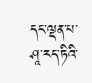དང་ལྡན་པ་ཤཱ་རད་ཏིའི་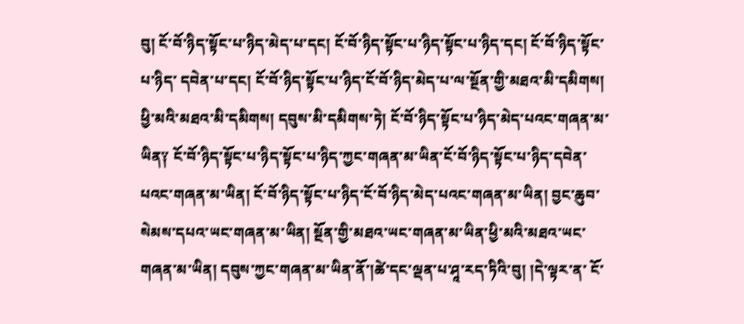བུ། ངོ་བོ་ཉིད་སྟོང་པ་ཉིད་མེད་པ་དང། ངོ་བོ་ཉིད་སྟོང་པ་ཉིད་སྟོང་པ་ཉིད་དང། ངོ་བོ་ཉིད་སྟོང་པ་ཉིད་ དབེན་པ་དང། ངོ་བོ་ཉིད་སྟོང་པ་ཉིད་ངོ་བོ་ཉིད་མེད་པ་ལ་སྔོན་གྱི་མཐའ་མི་དམིགས། ཕྱི་མའི་མཐའ་མི་དམིགས། དབུས་མི་དམིགས་ཏེ། ངོ་བོ་ཉིད་སྟོང་པ་ཉིད་མེད་པའང་གཞན་མ་ ཡིན༑ ངོ་བོ་ཉིད་སྟོང་པ་ཉིད་སྟོང་པ་ཉིད་ཀྱང་གཞན་མ་ཡིན་ངོ་བོ་ཉིད་སྟོང་པ་ཉིད་དབེན་པའང་གཞན་མ་ཡིན། ངོ་བོ་ཉིད་སྟོང་པ་ཉིད་ངོ་བོ་ཉིད་མེད་པའང་གཞན་མ་ཡིན། བྱང་ཆུབ་ སེམས་དཔའ་ཡང་གཞན་མ་ཡིན། སྔོན་གྱི་མཐའ་ཡང་གཞན་མ་ཡིན་ཕྱི་མའི་མཐའ་ཡང་གཞན་མ་ཡིན། དབུས་ཀྱང་གཞན་མ་ཡིན་ནོ་།ཚེ་དང་ལྡན་པ་ཤཱ་རད་ཏིའི་བུ། །དེ་ལྟར་ན་ ངོ་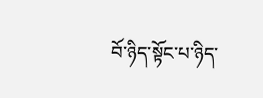བོ་ཉིད་སྟོང་པ་ཉིད་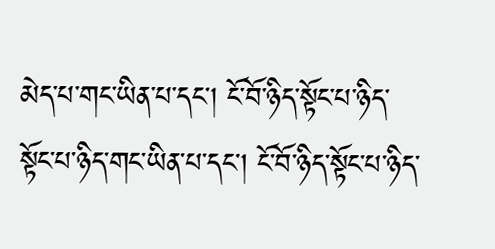མེད་པ་གང་ཡིན་པ་དང། ངོ་བོ་ཉིད་སྟོང་པ་ཉིད་སྟོང་པ་ཉིད་གང་ཡིན་པ་དང། ངོ་བོ་ཉིད་སྟོང་པ་ཉིད་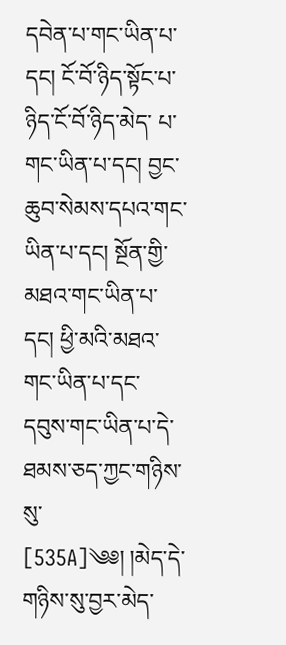དབེན་པ་གང་ཡིན་པ་དང། ངོ་བོ་ཉིད་སྟོང་པ་ཉིད་ངོ་བོ་ཉིད་མེད་ པ་གང་ཡིན་པ་དང། བྱང་ཆུབ་སེམས་དཔའ་གང་ཡིན་པ་དང། སྔོན་གྱི་མཐའ་གང་ཡིན་པ་དང། ཕྱི་མའི་མཐའ་གང་ཡིན་པ་དང་དབུས་གང་ཡིན་པ་དེ་ཐམས་ཅད་ཀྱང་གཉིས་སུ་ [535A]༄༅། །མེད་དེ་གཉིས་སུ་བྱར་མེད་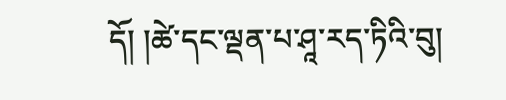དོ། །ཚེ་དང་ལྡན་པ་ཤཱ་རད་ཏིའི་བུ།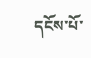དངོས་པོ་